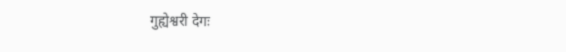गुह्येश्वरी देगः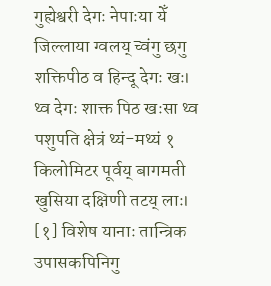गुह्येश्वरी देगः नेपाःया येँ जिल्लाया ग्वलय् च्वंगु छगु शक्तिपीठ व हिन्दू देगः खः। थ्व देगः शाक्त पिठ खःसा थ्व पशुपति क्षेत्रं थ्यं-मथ्यं १ किलोमिटर पूर्वय् बागमती खुसिया दक्षिणी तटय् लाः। [१] विशेष यानाः तान्त्रिक उपासकपिनिगु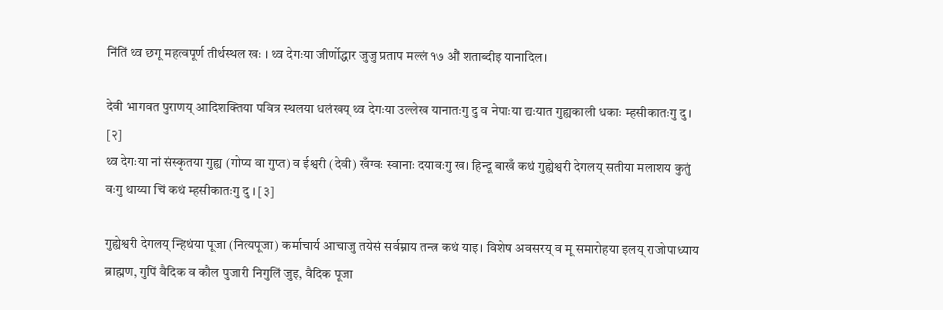निंतिं थ्व छगू महत्वपूर्ण तीर्थस्थल खः । थ्व देगःया जीर्णोद्धार जुजु प्रताप मल्लं १७ औं शताब्दीइ यानादिल।

देवी भागवत पुराणय् आदिशक्तिया पवित्र स्थलया धलंखय् थ्व देगःया उल्लेख यानातःगु दु व नेपाःया द्यःयात गुह्यकाली धकाः म्हसीकातःगु दु । [२]
थ्व देगःया नां संस्कृतया गुह्य (गोप्य वा गुप्त) व ईश्वरी (देवी) खँग्वः स्वानाः दयावःगु ख। हिन्दू बाखँ कथं गुह्येश्वरी देगलय् सतीया मलाशय कुतुं वःगु थाय्या चिं कथं म्हसीकातःगु दु । [३]

गुह्येश्वरी देगलय् न्हिथंया पूजा (नित्यपूजा) कर्माचार्य आचाजु तयेसं सर्वम्नाय तन्त्र कथं याइ। विशेष अवसरय् व मू समारोहया इलय् राजोपाध्याय ब्राह्मण, गुपिं वैदिक व कौल पुजारी निगुलिं जुइ, वैदिक पूजा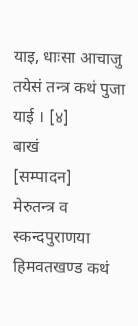याइ, धाःसा आचाजु तयेसं तन्त्र कथं पुजा याई । [४]
बाखं
[सम्पादन]
मेरुतन्त्र व स्कन्दपुराणया हिमवतखण्ड कथं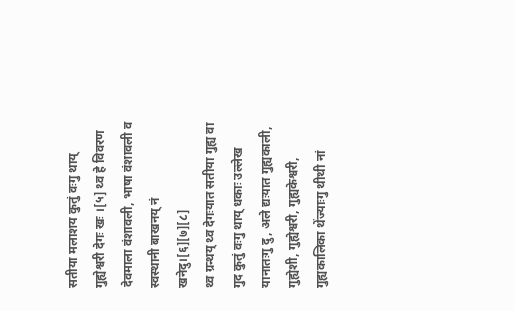सतीया मलाशय कुतुं वःगु थाय् गुह्येश्वरी देगः खः ।[५] थ्व हे विवरण देवमाला वंशावली, भाषा वंशावली व स्वस्थानी बाखनय् नं खनेदु।[६][७][८]
थ्व ग्रन्थय् थ्व देगःयात सतीया गुह्य वा गुद कुतुं वःगु थाय् धकाः उल्लेख यानातःगु दु, अले द्यःयात गुह्यकाली, गुह्येशी, गुह्येश्वरी, गुह्यकेश्वरी, गुह्यकालिका थेंज्याःगु थीथी नां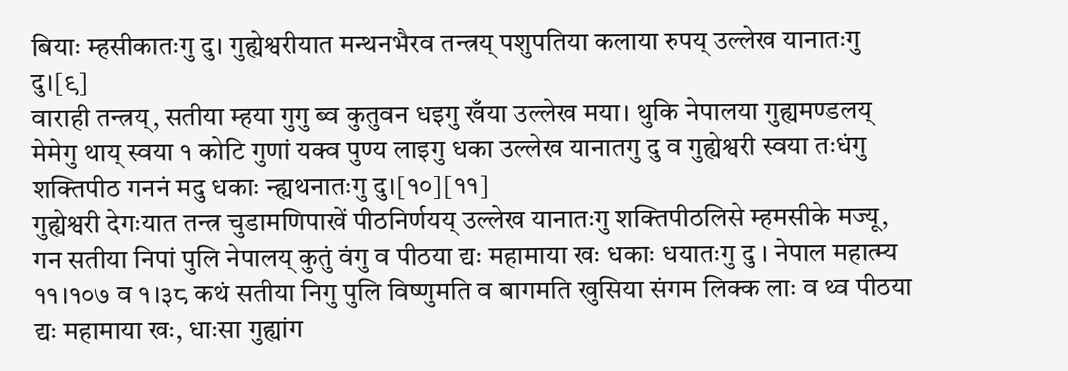बियाः म्हसीकातःगु दु। गुह्येश्वरीयात मन्थनभैरव तन्त्रय् पशुपतिया कलाया रुपय् उल्लेख यानातःगु दु।[९]
वाराही तन्त्रय्, सतीया म्हया गुगु ब्व कुतुवन धइगु खँया उल्लेख मया। थुकि नेपालया गुह्यमण्डलय् मेमेगु थाय् स्वया १ कोटि गुणां यक्व पुण्य लाइगु धका उल्लेख यानातगु दु व गुह्येश्वरी स्वया तःधंगु शक्तिपीठ गननं मदु धकाः न्ह्यथनातःगु दु।[१०][११]
गुह्येश्वरी देगःयात तन्त्र चुडामणिपाखें पीठनिर्णयय् उल्लेख यानातःगु शक्तिपीठलिसे म्हमसीके मज्यू, गन सतीया निपां पुलि नेपालय् कुतुं वंगु व पीठया द्यः महामाया खः धकाः धयातःगु दु । नेपाल महात्म्य ११।१०७ व १।३८ कथं सतीया निगु पुलि विष्णुमति व बागमति खुसिया संगम लिक्क लाः व थ्व पीठया द्यः महामाया खः, धाःसा गुह्यांग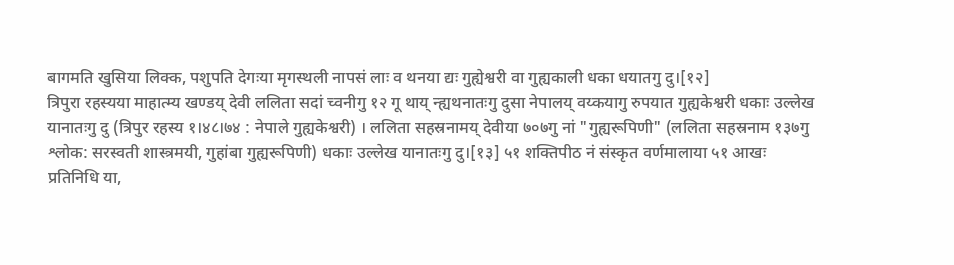बागमति खुसिया लिक्क, पशुपति देगःया मृगस्थली नापसं लाः व थनया द्यः गुह्येश्वरी वा गुह्यकाली धका धयातगु दु।[१२]
त्रिपुरा रहस्यया माहात्म्य खण्डय् देवी ललिता सदां च्वनीगु १२ गू थाय् न्ह्यथनातःगु दुसा नेपालय् वय्कयागु रुपयात गुह्यकेश्वरी धकाः उल्लेख यानातःगु दु (त्रिपुर रहस्य १।४८।७४ : नेपाले गुह्यकेश्वरी) । ललिता सहस्रनामय् देवीया ७०७गु नां "गुह्यरूपिणी" (ललिता सहस्रनाम १३७गु श्लोक: सरस्वती शास्त्रमयी, गुहांबा गुह्यरूपिणी) धकाः उल्लेख यानातःगु दु।[१३] ५१ शक्तिपीठ नं संस्कृत वर्णमालाया ५१ आखः प्रतिनिधि या,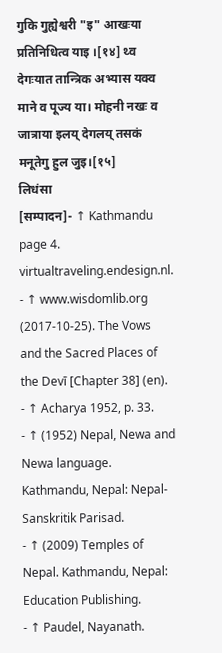गुकि गुह्येश्वरी "इ" आखःया प्रतिनिधित्व याइ ।[१४] थ्व देगःयात तान्त्रिक अभ्यास यक्व माने व पूज्य या। मोहनी नखः व जात्राया इलय् देगलय् तसकं मनूतेगु हुल जुइ।[१५]
लिधंसा
[सम्पादन]- ↑ Kathmandu page 4. virtualtraveling.endesign.nl.
- ↑ www.wisdomlib.org (2017-10-25). The Vows and the Sacred Places of the Devī [Chapter 38] (en).
- ↑ Acharya 1952, p. 33.
- ↑ (1952) Nepal, Newa and Newa language. Kathmandu, Nepal: Nepal-Sanskritik Parisad.
- ↑ (2009) Temples of Nepal. Kathmandu, Nepal: Education Publishing.
- ↑ Paudel, Nayanath.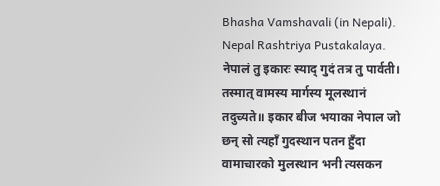Bhasha Vamshavali (in Nepali). Nepal Rashtriya Pustakalaya. नेपालं तु इकारः स्याद् गुदं तत्र तु पार्वती। तस्मात् वामस्य मार्गस्य मूलस्थानं तदुच्यते॥ इकार बीज भयाका नेपाल जो छन् सो त्यहाँ गुदस्थान पतन हुँदा वामाचारको मुलस्थान भनी त्यसकन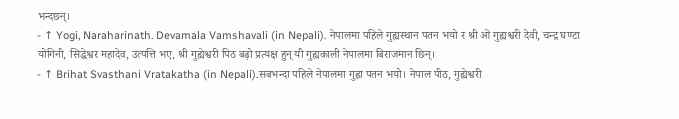भन्दछन्।
- ↑ Yogi, Naraharinath. Devamala Vamshavali (in Nepali). नेपालमा पहिले गुह्यस्थान पतन भयो र श्री ओं गुह्यश्वरी देवी, चन्द्र घण्टा योगिनी, सिद्धेश्वर महादेव, उत्पत्ति भए, श्री गुह्येश्वरी पिठ बढ़ो प्रत्यक्ष हुन् यी गुह्यकाली नेपालमा बिराजमान छिन्।
- ↑ Brihat Svasthani Vratakatha (in Nepali).सबभन्दा पहिले नेपालमा गुह्वा पतन भयो। नेपाल पीठ, गुह्येश्वरी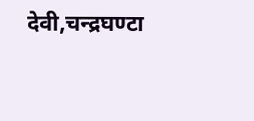देवी,चन्द्रघण्टा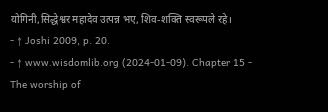योगिनी,सिद्धेश्वर महादेव उत्पन्न भए, शिव-शक्ति स्वरूपले रहे।
- ↑ Joshi 2009, p. 20.
- ↑ www.wisdomlib.org (2024-01-09). Chapter 15 - The worship of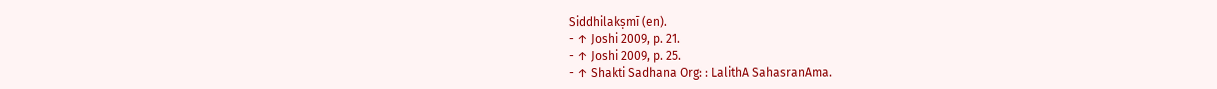Siddhilakṣmī (en).
- ↑ Joshi 2009, p. 21.
- ↑ Joshi 2009, p. 25.
- ↑ Shakti Sadhana Org: : LalithA SahasranAma.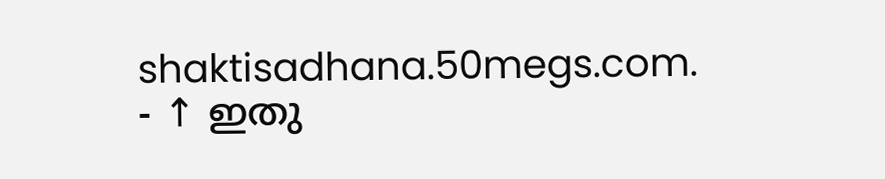shaktisadhana.50megs.com.
- ↑ ഇതു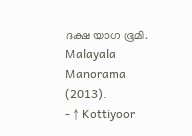ദക്ഷ യാഗ ഭൂമി. Malayala Manorama (2013).
- ↑ Kottiyoor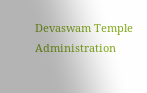Devaswam Temple Administration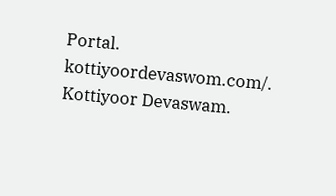Portal. kottiyoordevaswom.com/. Kottiyoor Devaswam.